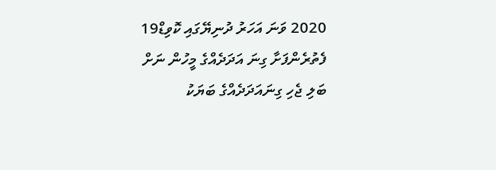2020 ވަނަ އަހަރު ދުނިޔޭގައި ކޮވިޑް19 ފެތުރެންފަށާ ގިނަ އަދަދެއްގެ މީހުން ނަށް ބަލި ޖެހި ގިނައަދަދެއްގެ ބަޔަކު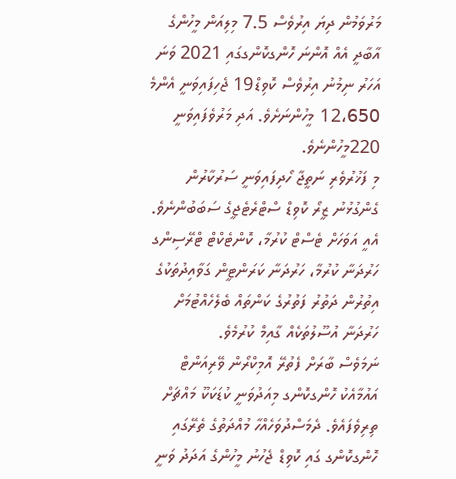މަރުވަމުން ދިޔަ އިރުވެސް 7.5 މިލިއަން މީހުންގެ އާބާދީ އެއް އޮންނަ ހޮންގކޮންގގައި 2021 ވަނަ އަހަރު ނިމުނު އިރުވެސް ކޮވިޑް19 ޖެހިފައިވަނީ އެންމެ 12،650 މީހުންނަށެވެ. އަދި މަރުވެފައިވަނީ 220މީހުންނެވެ.
މި ފަޚުރުވެރި ނަތީޖާ ހޯދިފައިވަނީ ސަރުކާރުން ގެންގުޅުނު ޒީރޯ ކޮވިޑް ސްޓްރެޓެޖީގެ ސަބަބުންނެވެ. އެއީ އަވަހަށް ޓެސްޓް ކުރުމާ، ކޮންޓެކްޓް ޓްރޭސިންގ ހަރުދަނާ ކުރުމާ، ހަރުދަނާ ކަރަންޓީން ގަވާއިދުތަކުގެ އިތުރުން ދަތުރު ފަތުރުގެ ކަންތައް ބެލެހެއްޓުމަށް ހަރުދަނާ އުސޫލުތަކެއް ގާއިމް ކުރުމެވެ.
ނަމަވެސް ބާރަށް ފެތުރޭ އޮމިކްރޯން ވޭރިއަންޓް އައުމާއެކު ހޮންގކޮންގ މިއަދުވަނީ ކުޑަކަކޫ މައްޗަށް ތިރިވެފައެވެ. ދެމަސްދުވަހެއްހާ މުއްދަތުގެ ތެރޭގައި ހޮންގކޮންގ ގައި ކޮވިޑް ޖެހުނު މީހުންގެ އަދަދު ވަނީ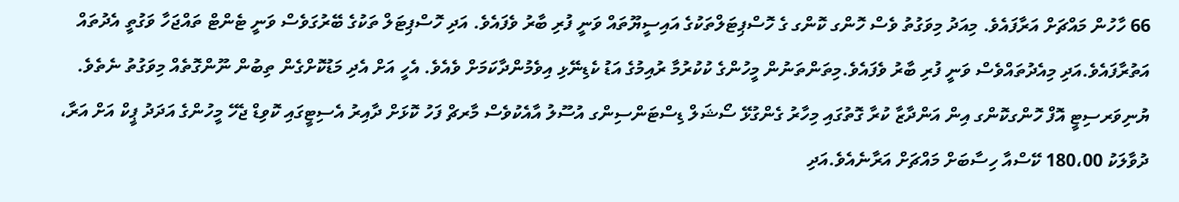66 ހާހުން މައްޗަށް އަރާފައެވެ. މިއަދު މިވަގުތު ވެސް ހޮންގ ކޮންގ ގެ ހޮސްޕިޓަލްތަކުގެ އައިސީޔޫތައް ވަނީ ފުރި ބާރު ވެފައެވެ. އަދި ހޮސްޕިޓަލް ތަކުގެ ބޭރުގަވެސް ވަނީ ޓެންޓް ތައްޖަހާ ވަގުތީ އެދުތައް އަތުރާފައެވެ.އަދި މިއެދުތައްވެސް ވަނީ ފުރި ބާރު ވެފައެވެ.މިތަންތަނުން މީހުންގެ ކުކުރުމާ ރުއިމުގެ އަޑު ކެޑިނޭޅި އިވެމުންދާކަމަށް ވެއެވެ. އެހީ އަށް އެދި މަޑުކޮށްގެން ތިބުން ނޫންގޮތެއް މިވަގުތު ނެތެވެ.
ޔުނިވަރސިޓީ އޮފް ހޮންގކޮންގ އިން އަންދާޒާ ކުރާ ގޮތުގައި މިހާރު ގެންގުޅޭ ސޯޝަލް ޑިސްޓަންސިންގ އުސޫލު އާއެކުވެސް މާރޗް ފަހު ކޮޅަށް ދާއިރު އެސިޓީގައި ކޮވިޑް ޖެހޭ މީހުންގެ އަދަދު ޕީކް އަށް އަރާ، ދުވާލަކު 180،00 ކޭސްއާ ހިސާބަށް މައްޗަށް އަރާނެއެވެ.އަދި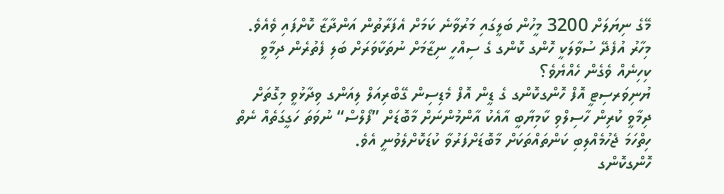މޭގެ ނިޔަލަށް 3200 މީހުން ބަލީގައި މަރުވާނެ ކަމަށް އެފަރާތުން އަންދާޒާ ކޮށްފައި ވެއެވެ.
މިހާރު އުފެދޭ ސުވާލަކީ ހޮންގ ކޮންގ ގެ ސިއްހީ ނިޒާމަށް ނުތަކާވަރަށް ބަލި ފެތުރެން ދިމާވީ ކިހިނެއް ވެގެން ހެއްޔެވެ؟
ޔުނިވަރސިޓީ އޮފް ހޮންގކޮންގ ގެ ޑީން އޮފް މެޑިސިން ގޭބްރިއަލް ލިއަންގ ވިދާޅުވީ މިގޮތަށް ދިމާވީ ކުރިން ހާސިލްވި ކާމިޔާބީ އާއެކު އާންމުންނަށް މާބޮޑަށް ”ފޯލްސް“ ނުވަތަ ހަގީގަތެއް ނެތް ހިތްހަމަ ޖެހުމެއްލިބި ކަންތައްތަކަށް މާބޮޑަށްފަރުވާ ކުޑަކޮށްލެވުނީ އެވެ.
ހޮންގކޮންގ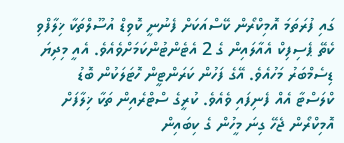ގައި ފުރަތަމަ އޮމިކްރޯން ކޭސްއަކަށް ފެނުނީ ކޮވިޑް އުސޫލްތަކާ ޚިލާފްވި ކެތޭ ޕެސިފިކް އެއާލައިން ގެ 2 އެޓެންޓުންކަމަށްވެއެވެ. އެއީ މިދިޔަ ޑިސެމްބަރު މަހުއެވެ. އޭގެ ފަހުން ކަރަންޓީން ހޮޓަލަކުން ބޮޑު ކްލަސްޓާ އެއް ފެނިފައި ވެއެވެ. ކުރީގެ ސްޓްރެއިން ތަކާ ޚިލާފަށް އޮމިކްރޯން ޖެހޭ ގިނަ މީހުން ގެ ކިބައިން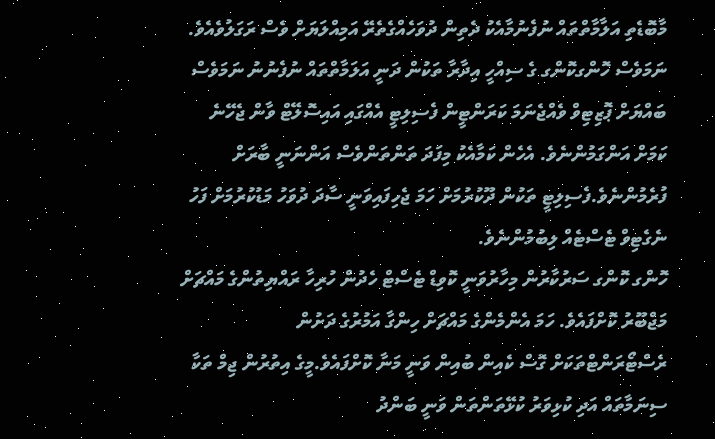މާބޮޑެތި އަލާމާތްތައް ނުފެނުމާއެކު ދެތިން ދުވަހެއްގެތެރޭ އަމިއްލަޔަށް ވެސް ރަގަލުވެއެވެ. ނަމަވެސް ހޮންގކޮންގ ގެ ސިއްހީ އިދާރާ ތަކުން ދަނީ އަލަމާތްތައް ނުފެނުނު ނަމަވެސް ބައްޔަށް ޕޮޒިޓިވް ވެއްޖެނަމަ ކަރަންޓީން ފެސިލިޓީ އެއްގައި އައިސޮލޭޓް ވާން ޖެހޭނެ ކަމަށް އަންގަމުންނެވެ. އެހެން ކަމާއެކު މިފަދަ ތަންތަންވެސް އަންނަނީ ބާރަށް ފުރެމުންނެވެ.ފެސިލިޓީ ތަކުން ދޫކުރުމަށް ހަމަ ޖެހިފައިވަނީ ސާދަ ދުވަހު މަޑުކުރުމަށް ފަހު ނެގެޓިވް ޓެސްޓެއް ލިބުމުންނެވެ.
ހޮންގ ކޮންގ ސަރުކާރުން މިހާރުވަނީ ކޮވިޑް ޓެސްޓް ހެދުން ހުރިހާ ރައްޔިތުންގެ މައްޗަށް މަޖްބޫރު ކޮށްފައެވެ. ހަމަ އެންމެންގެ މައްޗަށް ހިންގާ އަމުރުގެ ދަށުން ރެސްޓޯރަންޓްތަކަށް ގޮސް ކެއިން ބުއިން ވަނީ މަނާ ކޮށްފައެވެ.މީގެ އިތުރުން ޖިމް ތަކާ ސިނަމާތައް އަދި ކުޅިވަރު ކުޅޭތަންތަން ވަނީ ބަންދު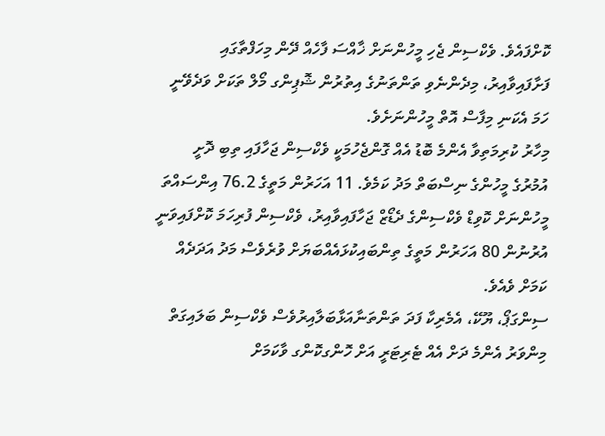ކޮށްފައެވެ. ވެކްސިން ޖެހި މީހުންނަށް ޚާއްސަ ފާހެއް ދޭން މިހަފްތާގައި ފަށާފައިވާއިރު، މިދެންނެވި ތަންތަނުގެ އިތުރުން ޝޮޕިންގ މޯލް ތަކަށް ވަދެވޭނީ ހަމަ އެކަނި މިފާސް އޮތް މީހުންނަށެވެ.
މިހާރު ކުރިމަތިވާ އެންމެ ބޮޑު އެއް ގޮންޖެހުމަކީ ވެކްސިން ޖަހާފައި ތިބި ދޮށީ އުމުރުގެ މީހުންގެ ނިސްބަތް މަދު ކަމެވެ. 11 އަހަރުން މަތީގެ 76.2 އިންސައްތަ މީހުންނަށް ކޮވިޑް ވެކްސިންގެ ދެޑޯޒް ޖަހާފައިވާއިރު، ވެކްސިން ފުރިހަމަ ކޮށްފައިވަނީ އުރުނުން 80 އަހަރުން މަތީގެ ތިންބައިކުޅައެއްބަޔަށް ވުރެވެސް މަދު އަދަދެއް ކަމަށް ވެއެވެ.
ސިންގަޕޯ، ޔޫކޭ، އެމެރިކާ ފަދަ ތަންތަނާއަޅާބަލާއިރުވެސް ވެކްސިން ބަލައިގަތް މިންވަރު އެންމެ ދަށް އެއް ޓެރިޓަރީ އަށް ހޮންގކޮންގ ވާކަމަށް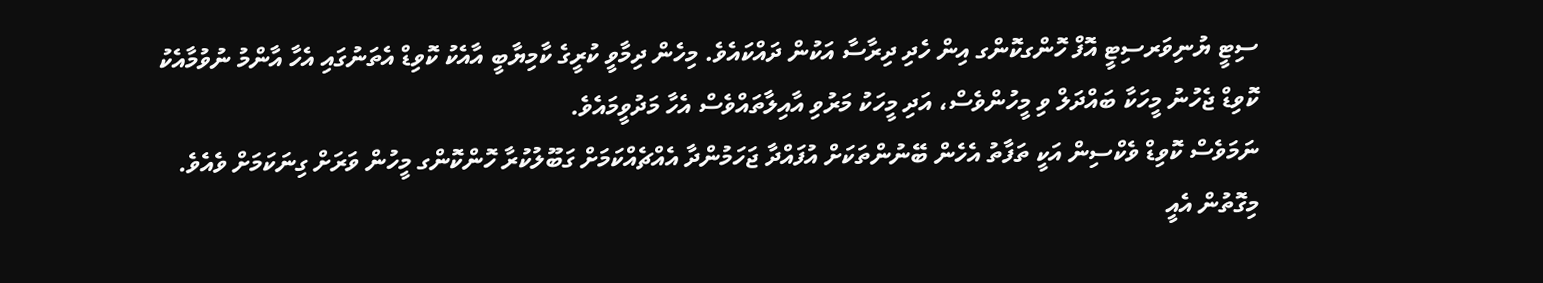ސިޓީ ޔުނިވަރސިޓީ އޮފް ހޮންގކޮންގ އިން ހެދި ދިރާސާ އަކުން ދައްކައެވެ. މިހެން ދިމާވީ ކުރީގެ ކާމިޔާބީ އާއެކު ކޮވިޑް އެތަނުގައި އެހާ އާންމު ނުވުމާއެކު ކޮވިޑް ޖެހުނު މީހަކާ ބައްދަލް ވި މީހުންވެސް، އަދި މީހަކު މަރުވި އާއިލާތައްވެސް އެހާ މަދުވީމައެވެ.
ނަމަވެސް ކޮވިޑް ވެކްސިން އަކީ ތަފާތު އެހެން ބޭނުންތަކަށް އުފައްދާ ޖަހަމުންދާ އެއްޗެއްކަމަށް ގަބޫލުކުރާ ހޮންކޮންގ މީހުން ވަރަށް ގިނަކަމަށް ވެއެވެ. މިގޮތުން އެއީ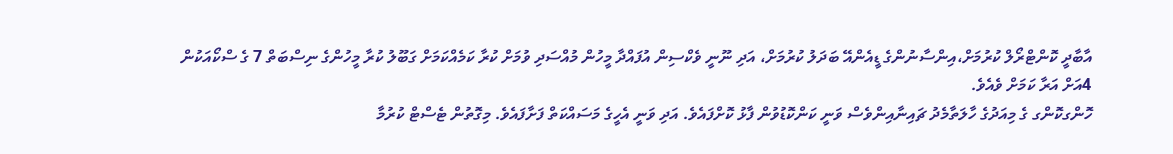އާބާދީ ކޮންޓްރޯލް ކުރުމަށް،އިންސާނުންގެ ޑީއެންއޭ ބަދަލު ކުރުމަށް، އަދި ނޫނީ ވެކްސިން އުފައްދާ މީހުން މުއްސަދި ވުމަށް ކުރާ ކަމެއްކަމަށް ގަބޫލު ކުރާ މީހުންގެ ނިސްބަތް 7 ގެ ސްކޯއަކުން 4އަށް އަރާ ކަމަށް ވެއެވެ.
ހޮންގކޮންގ ގެ މިއަދުގެ ހާލަތާމެދު ޗައިނާއިންވެސް ވަނީ ކަންކޮޑުވުން ފާޅު ކޮށްފައެވެ. އަދި ވަނީ އެހީގެ މަސައްކަތް ފަށާފައެވެ. މިގޮތުން ޓެސްޓް ކުރުމާ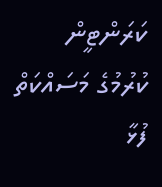ކަރަންޓީން ކުރުމުގެ މަސައްކަތް ފުޅާ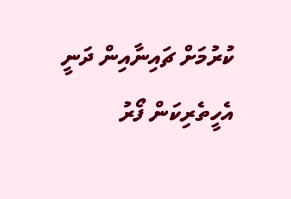ކުރުމަށް ޗައިނާއިން ދަނީ އެހީތެރިކަން ފޯރު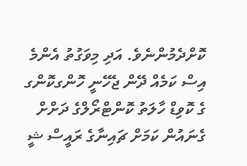ކޮށްދެމުންނެވެ. އަދި މިވަގުތު އެންމެ އިސް ކަމެއް ދޭން ޖެހޭނީ ހޮންގކޮންގ ގެ ކޮވިޑް ހާލަތު ކޮންޓްރޯލްގެ ދަށްށް ގެނައުން ކަމަށް ޗައިނާގެ ރައީސް ޝީ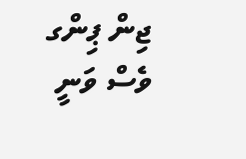ޖިން ޕިންގ ވެސް ވަނީ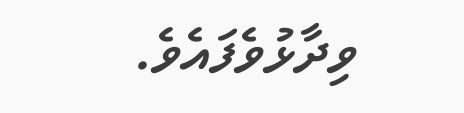ވިދާޅުވެފައެވެ.